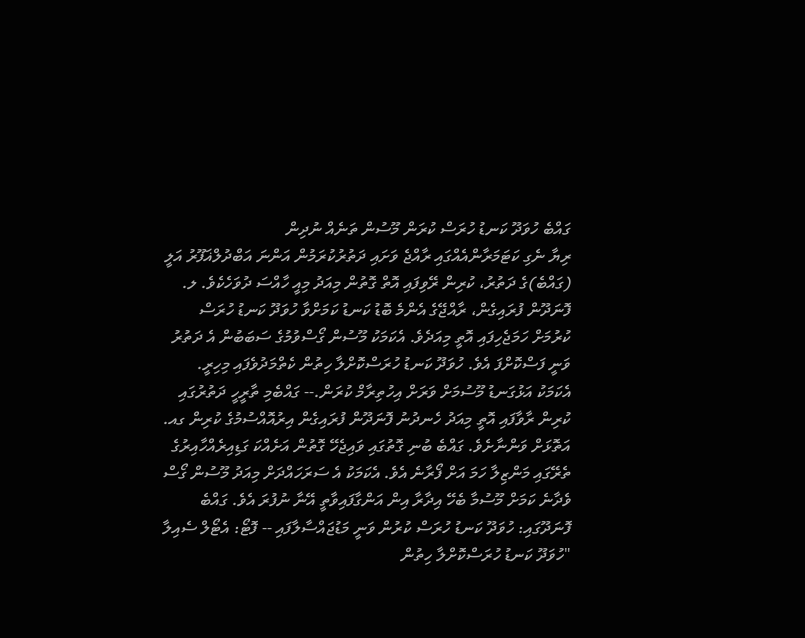ގައްބެ ހުވަދޫ ކަނޑު ހުރަސް ކުރަން މޫސުން ތަނެއް ނުދިން
ރިޔާ ނެގި ކަޓަމަރާންއެއްގައި ރާއްޖެ ވަށައި ދަތުރުކުރަމުން އަންނަ އަބްދުލްޣަފޫރު އަލީ (ގައްބެ)ގެ ދަތުރު، ކުރިން ރޭވިފައި އޮތް ގޮތުން މިއަދު މިއީ ހާއްސަ ދުވަހެކެވެ. ލ. ފޮނަދޫން ފުރައިގެން، ރާއްޖޭގެ އެންމެ ބޮޑު ކަނޑު ކަމަށްވާ ހުވަދޫ ކަނޑު ހުރަސް ކުރުމަށް ހަމަޖެހިފައި އޮތީ މިއަދެވެ. އެކަމަކު މޫސުން ގޯސްވުމުގެ ސަބަބުން އެ ދަތުރު ވަނީ ފަސްކޮށްފަ އެވެ. ހުވަދޫ ކަނޑު ހުރަސްކޮށްލާ ހިތުން ކެތްމަދުވެފައި މިހިރީ. އެކަމަކު އަޅުގަނޑު މޫސުމަށް ވަރަށް އިހުތިރާމް ކުރަން.-- ގައްބެމި ތާރީހީ ދަތުރުގައި ކުރިން ރާވާފައި އޮތީ މިއަދު ހެނދުނު ފޮނަދޫން ފުރައިގެން އިރުއޮއްސުމުގެ ކުރިން ގއ. އަތޮޅަށް ވަންނާށެވެ. ގައްބެ ބުނި ގޮތުގައި ވައިޖެހޭ ގޮތުން އަށެއްކަ ގަޑިއިރެއްހާއިރުގެ ތެރޭގައި މަންޒިލާ ހަމަ އަށް ފޯރާނެ އެވެ. އެކަމަކު އެ ސަރަހައްދަށް މިއަދު މޫސުން ގޯސް ވެދާނެ ކަމަށް މޫސުމާ ބެހޭ އިދާރާ އިން އަންގާފައިވާތީ އޭނާ ނުފުރަ އެވެ. ގައްބެ ފޮނަދޫގައި: ހުވަދޫ ކަނޑު ހުރަސް ކުރުން ވަނީ މަޑުޖައްސާލާފައި -- ފޮޓޯ: އެޓޯލް ސެއިލާ "ހުވަދޫ ކަނޑު ހުރަސްކޮށްލާ ހިތުން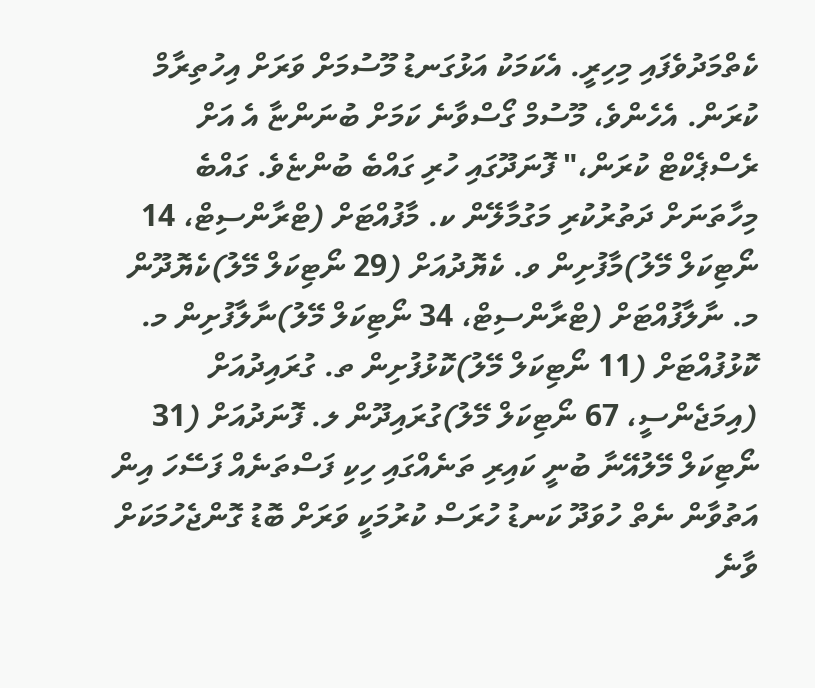ކެތްމަދުވެފައި މިހިރީ. އެކަމަކު އަޅުގަނޑު މޫސުމަށް ވަރަށް އިހުތިރާމް ކުރަން. އެހެންވެ، މޫސުމް ގޯސްވާނެ ކަމަށް ބުނަންޏާ އެ އަށް ރެސްޕެކްޓް ކުރަން،" ފޮނަދޫގައި ހުރި ގައްބެ ބުންޏެވެ. ގައްބެ މިހާތަނަށް ދަތުރުކުރި މަގުމާލޭން ކ. މާފުއްޓަށް (ޓްރާންސިޓް، 14 ނޯޓިކަލް މޭލު)މާފުށިން ވ. ކެޔޮދުއަށް (29 ނޯޓިކަލް މޭލު)ކެޔޮދޫން މ. ނާލާފުއްޓަށް (ޓްރާންސިޓް، 34 ނޯޓިކަލް މޭލު)ނާލާފުށިން މ. ކޮޅުފުއްޓަށް (11 ނޯޓިކަލް މޭލު)ކޮޅުފުށިން ތ. ގުރައިދުއަށް (އިމަޖެންސީ، 67 ނޯޓިކަލް މޭލު)ގުރައިދޫން ލ. ފޮނަދުއަށް (31 ނޯޓިކަލް މޭލުއޭނާ ބުނީ ކައިރި ތަނެއްގައި ހިކި ފަސްތަނެއް ފަސޭހަ އިން އަތުވާން ނެތް ހުވަދޫ ކަނޑު ހުރަސް ކުރުމަކީ ވަރަށް ބޮޑު ގޮންޖެހުމަކަށް ވާނެ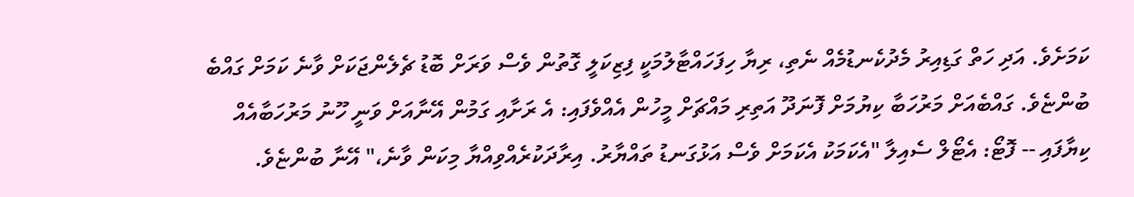ކަމަށެވެ. އަދި ހަތް ގަޑިއިރު މެދުކެނޑުމެއް ނެތި، ރިޔާ ހިފަހައްޓާލުމަކީ ފިޒިކަލީ ގޮތުން ވެސް ވަރަށް ބޮޑު ޗެލެންޖަކަށް ވާނެ ކަމަށް ގައްބެ ބުންޏެވެ. ގައްބެއަށް މަރުހަބާ ކިޔުމަށް ފޮނަދޫ އަތިރި މައްޗަށް މީހުން އެއްވެފައި: އެ ރަށާއި ގަމުން އޭނާއަށް ވަނީ ހޫނު މަރުހަބާއެއް ކިޔާފައި -- ފޮޓޯ: އެޓޯލް ސެއިލާ "އެކަމަކު އެކަމަށް ވެސް އަޅުގަނޑު ތައްޔާރު. އިރާދަކުރެއްވިއްޔާ މިކަން ވާނެ،" އޭނާ ބުންޏެވެ.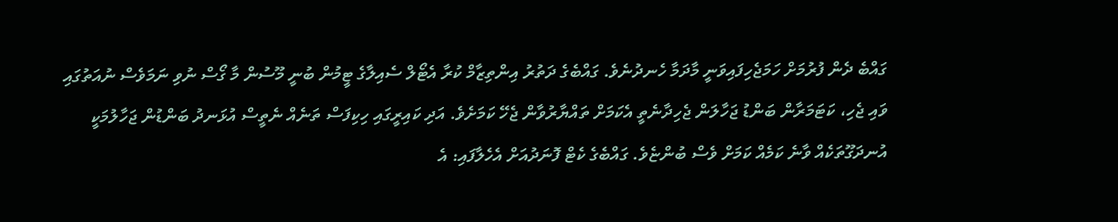ގައްބެ ދެން ފުރުމަށް ހަމަޖެހިފައިވަނީ މާދަމާ ހެނދުނެވެ. ގައްބެގެ ދަތުރު އިންތިޒާމް ކުރާ އެޓޯލް ސެއިލާގެ ޓީމުން ބުނީ މޫސުން މާ ގޯސް ނުވި ނަމަވެސް ނުއަތުގައި ވައި ޖެހި، ކަޓަމަރާން ބަންޑު ޖަހާލަން ޖެހިދާނެތީ އެކަމަށް ތައްޔާރުވާން ޖެހޭ ކަމަށެވެ. އަދި ކައިރީގައި ހިކިފަސް ތަނެއް ނެތީސް އުޅަނދު ބަންޑުން ޖަހާލުމަކީ އުނދަގޫތަކެއް ވާނެ ކަމެއް ކަމަށް ވެސް ބުންޏެވެ. ގައްބެގެ ކެޓް ފޮނަދުއަށް އެހެލާފައި: އެ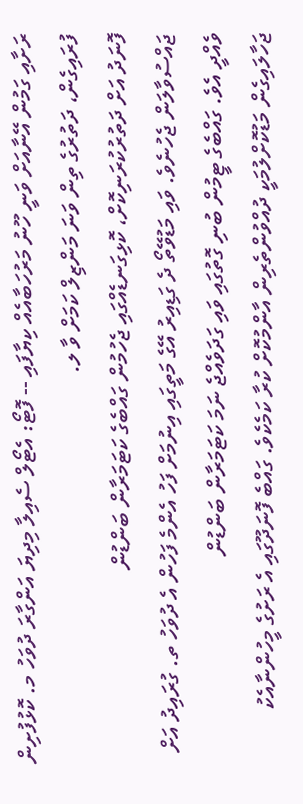ރަށާއި ގަމުން އޭނާއަށް ވަނީ ހޫނު މަރުހަބާއެއް ކިޔާފައި -- ފޮޓޯ: އެޓޯލް ސެއިލާ މިދިޔަ އަންގާރަ ދުވަހު މ. ކޮޅުފުށިން ފުރައިގެން، ދަތުރުގެ ތިން ވަނަ މަންޒިލް ކަމަށް ވާ ލ.
ފޮނަދު އަށް ދަތުރުކުރަނިކޮށް، ކޮޅިގަނޑެއްގައި ޖެހުމުން ގައްބެގެ ކަޓަމަރާން ބަންޑުން
ޖައްސުވާލަން ޖެހުނެވެ. ވައި މަޑުވޭތޯ ދެ ގަޑިއިރު އޭގެ މަތީގައި އިނުމަށް ފަހު އެންމެ ފަހުން އެ ދުވަހު ތ. ގުރައިދު އަށް ވެއްދީ އެވެ. ގައްބެގެ ޓީމުން ބުނި ގޮތުގައި ވައި ގަދަވެއްޖެ ނަމަ ކަޓަމަރާން ބަންޑުން
ޖަހާލައިގެން މަޑުކޮށްލުމަކީ ދުއްވުންތެރިން އާންމުކޮށް ކުރާ ކަމެކެވެ. ގައްބެ ފޮނަދޫގައި އެ ރަށުގެ މީހުންނާއެކު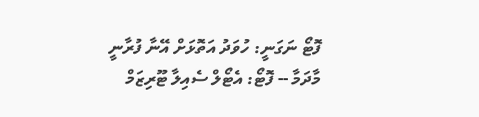ފޮޓޯ ނަގަނީ: ހުވަދު އަތޮޅަށް އޭނާ ފުރާނީ މާދަމާ -- ފޮޓޯ: އެޓޯލް ސެއިލާ ޓޫރިޒަމް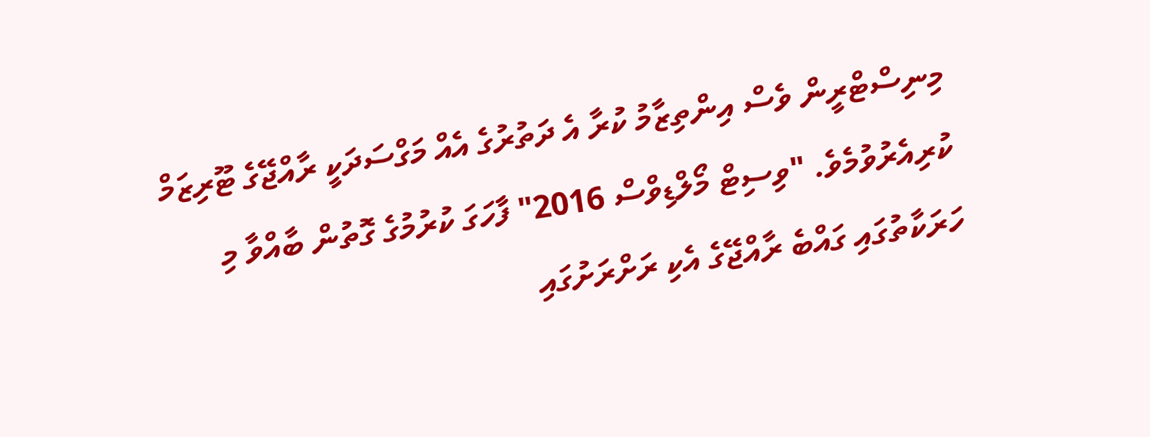މިނިސްޓްރީން ވެސް އިންތިޒާމު ކުރާ އެ ދަތުރުގެ އެއް މަގްސަދަކީ ރާއްޖޭގެ ޓޫރިޒަމް ކުރިއެރުވުމެވެ. "ވިސިޓް މޯލްޑިވްސް 2016" ފާހަގަ ކުރުމުގެ ގޮތުން ބާއްވާ މި ހަރަކާތުގައި ގައްބެ ރާއްޖޭގެ އެކި ރަށްރަށުގައި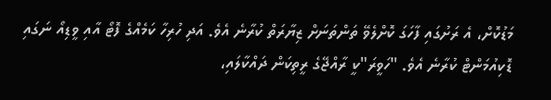މަޑުކޮށް، އެ ރަށުގައި ފާހަގަ ކޮށްލެވޭ ތަންތަނަށް ޒިޔާރަތް ކުރާނެ އެވެ. އަދި ހުރިހާ ކަމެއްގެ ފޮޓޯ އާއި ވީޑިއޯ ނަގައި ޑޮކިއުމަންޓް ކުރާނެ އެވެ. "ހަވީރަ"ކީ ރާއްޖޭގެ ރީތިކަން ދައްކާލައި،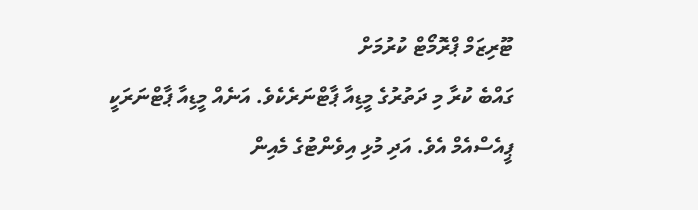ޓޫރިޒަމް ޕްރޮމޯޓް ކުރުމަށް
ގައްބެ ކުރާ މި ދަތުރުގެ މީޑިއާ ޕާޓްނަރެކެވެ. އަނެއް މީޑިއާ ޕާޓްނަރަކީ
ޕީއެސްއެމް އެވެ. އަދި މުޅި އިވެންޓުގެ މެއިން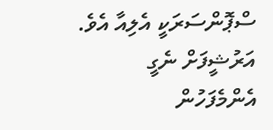ސްޕޮންސަރަކީ އެލިއާ އެވެ.
އަރުޝީފަށް ނެގީ
އެންމެފަހުން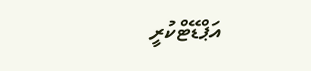އަޕްޑޭޓްކުރީ